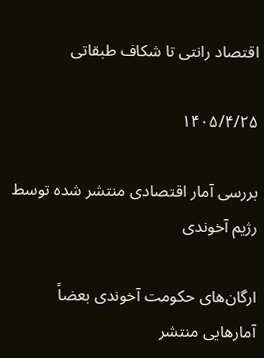اقتصاد رانتی تا شکاف طبقاتی

۱۴۰۵/۴/۲۵

بررسی آمار اقتصادی منتشر شده توسط رژیم آخوندی

ارگان‌های حکومت آخوندی بعضاً آمارهایی منتشر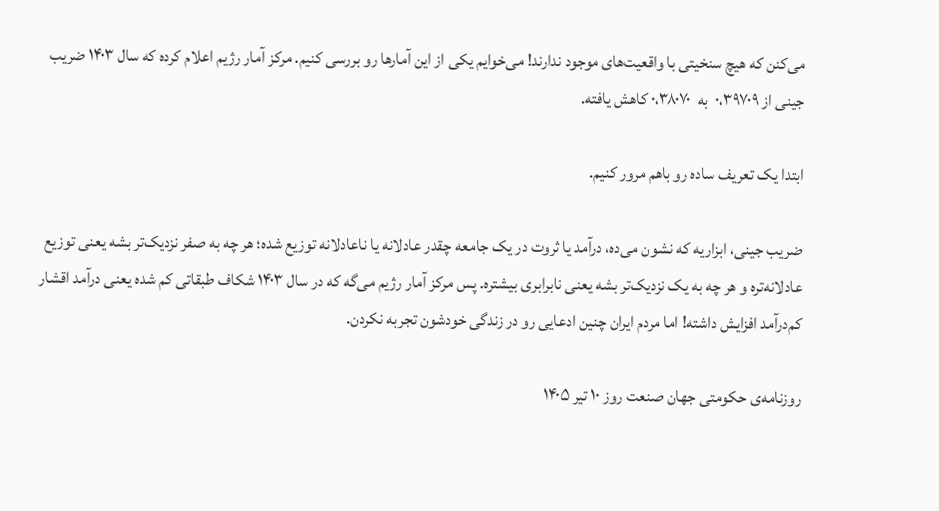می‌کنن که هیچ سنخیتی با واقعیت‌های موجود ندارند! می‌خوایم یکی از این آمارها رو بررسی کنیم. مرکز آمار رژیم اعلام کرده که سال ۱۴۰۳ ضریب جینی از ۰،۳۹۷۰۹  به‌  ۰،۳۸۰۷۰ کاهش یافته.

ابتدا یک تعریف ساده رو باهم مرور کنیم.

ضریب جینی، ابزاریه که نشون می‌ده، درآمد یا ثروت در یک جامعه چقدر عادلانه یا ناعادلانه توزیع شده؛ هر چه به صفر نزدیک‌تر بشه یعنی توزیع عادلانه‌تره و هر چه به یک نزدیک‌تر بشه یعنی نابرابری بیشتره. پس مرکز آمار رژیم می‌گه که در سال ۱۴۰۳ شکاف طبقاتی کم شده یعنی درآمد اقشار کم‌درآمد افزایش داشته! اما مردم ایران چنین ادعایی رو در زندگی خودشون تجربه نکردن.

روزنامه‌ی حکومتی جهان صنعت روز ۱۰ تیر ۱۴۰۵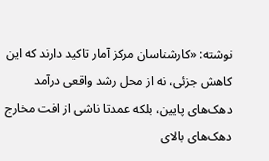نوشته: «کارشناسان مرکز آمار تاکید دارند که این کاهش جزئی، نه از محل رشد واقعی درآمد دهک‌های پایین، بلکه عمدتا ناشی از افت مخارج دهک‌های بالای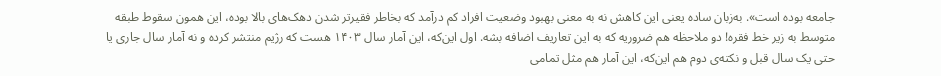جامعه بوده است». به‌زبان ساده یعنی این کاهش نه به معنی بهبود وضعیت افراد کم درآمد که بخاطر فقیرتر شدن دهک‌های بالا بوده، این همون سقوط طبقه متوسط به زیر خط فقره! دو ملاحظه هم ضروریه که به این تعاریف اضافه بشه. اول این‌که، این آمار سال ۱۴۰۳ هست که رژیم منتشر کرده و نه آمار سال جاری یا حتی یک سال قبل و نکته‌ی دوم هم این‌که، این آمار هم مثل تمامی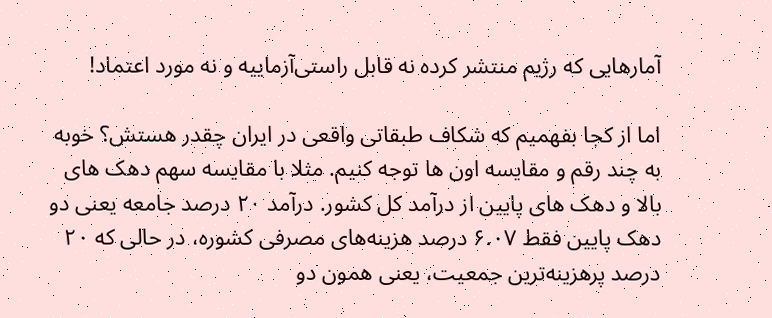آمارهایی که رژیم منتشر کرده نه قابل راستی‌آزماییه و نه مورد اعتماد!

اما از کجا بفهمیم که شکاف طبقاتی واقعی در ایران چقدر هستش؟ خوبه به چند رقم و مقایسه اون ها توجه کنیم. مثلا با مقایسه سهم دهک های بالا و دهک های پایین از درآمد کل کشور. درآمد ۲۰ درصد جامعه یعنی دو دهک پایین فقط ۶.۰۷ درصد هزینه‌های مصرفی کشوره، در حالی که ۲۰ درصد پرهزینه‌ترین جمعیت، یعنی همون دو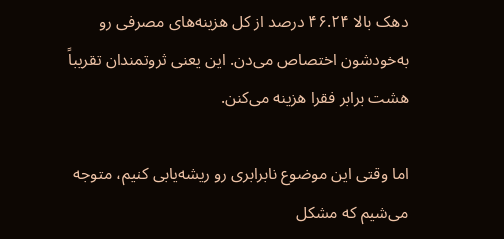دهک بالا ۴۶.۲۴ درصد از کل هزینه‌های مصرفی رو به‌خودشون اختصاص می‌دن. این یعنی ثروتمندان تقریباً هشت برابر فقرا هزینه می‌کنن.

اما وقتی این موضوع نابرابری رو ریشه‌یابی کنیم، متوجه می‌شیم که مشکل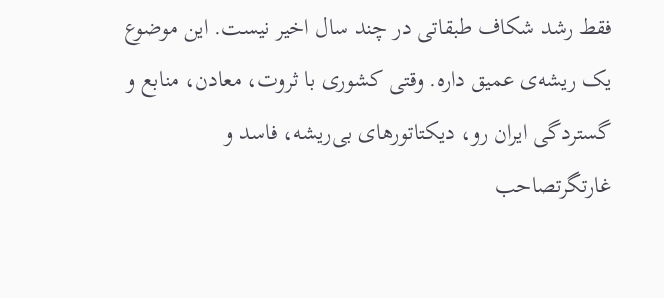فقط رشد شکاف طبقاتی در چند سال اخیر نیست. این موضوع یک ریشه‌ی عمیق داره. وقتی کشوری با ثروت، معادن، منابع و گستردگی ایران رو، دیکتاتورهای بی‌ریشه، فاسد و غارتگرتصاحب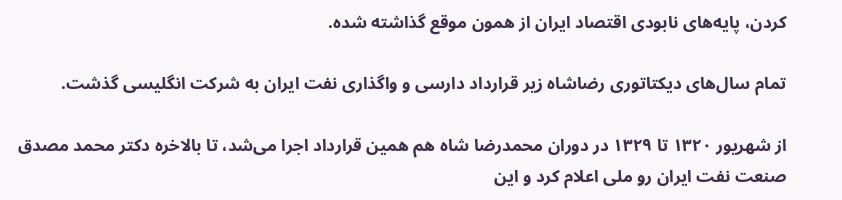کردن، پایه‌های نابودی اقتصاد ایران از همون موقع گذاشته شده.

تمام سال‌های دیکتاتوری رضاشاه زیر قرارداد دارسی و واگذاری نفت ایران به شرکت انگلیسی گذشت.

از شهریور ‍۱۳۲۰ تا ۱۳۲۹ در دوران محمدرضا شاه هم همین قرارداد اجرا می‌شد، تا بالاخره دکتر محمد مصدق صنعت نفت ایران رو ملی اعلام کرد و این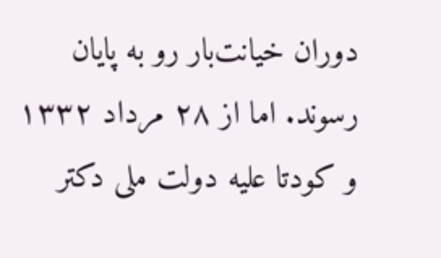دوران خیانت‌بار رو به پایان رسوند. اما از ۲۸ مرداد ۱۳۳۲ و کودتا علیه دولت ملی دکتر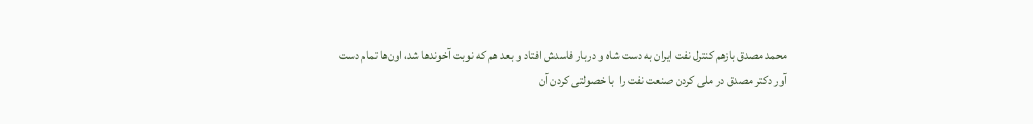محمد مصدق بازهم کنترل نفت ایران به دست شاه و دربار فاسدش افتاد و بعد هم که نوبت آخوندها شد، اون‌ها تمام دست آور دکتر مصدق در ملی کردن صنعت نفت را  با خصولتی کردن آن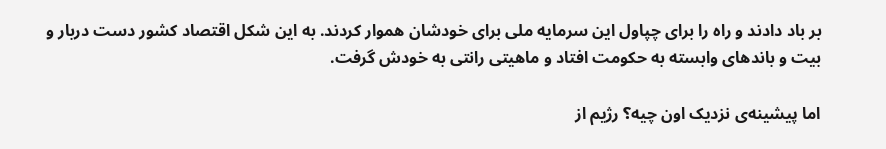بر باد دادند و راه را برای چپاول این سرمایه ملی برای خودشان هموار کردند. به این شکل اقتصاد کشور دست دربار و بیت و باندهای وابسته به حکومت افتاد و ماهیتی رانتی به خودش گرفت.

اما پیشینه‌ی نزدیک اون چیه؟ رژیم از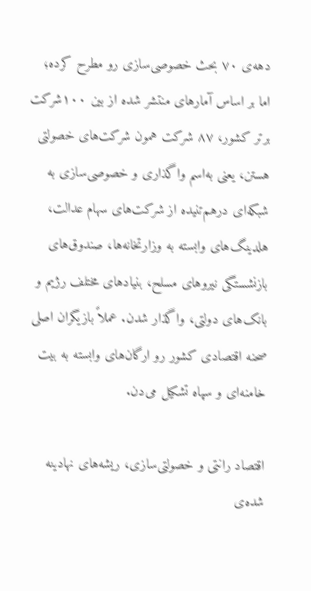دهه‌ی ۷۰ بحث خصوصی‌سازی رو مطرح کرده؛ اما بر اساس آمارهای منتشر شده از بین ۱۰۰شرکت برتر کشور، ۸۷ شرکت همون شرکت‌های خصولتی هستن، یعنی به‌اسم واگذاری و خصوصی‌سازی به شبکه‌ای درهم‌تنیده از شرکت‌های سهام عدالت، هلدینگ‌های وابسته به وزارتخانه‌ها، صندوق‌های بازنشستگی نیروهای مسلح، بنیادهای مختلف رژیم و بانک‌های دولتی، واگذار شدن. عملاً بازیگران اصلی صحنه اقتصادی کشور رو ارگان‌های وابسته به بیت خامنه‌ای و سپاه تشکیل می‌دن.

اقتصاد رانتی و خصولتی‌سازی، ریشه‌های نهادینه شده‌ی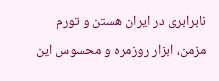نابرابری در ایران هستن و تورم مزمن، ابزار روزمره و محسوس این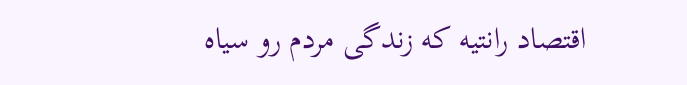اقتصاد رانتیه که زندگی مردم رو سیاه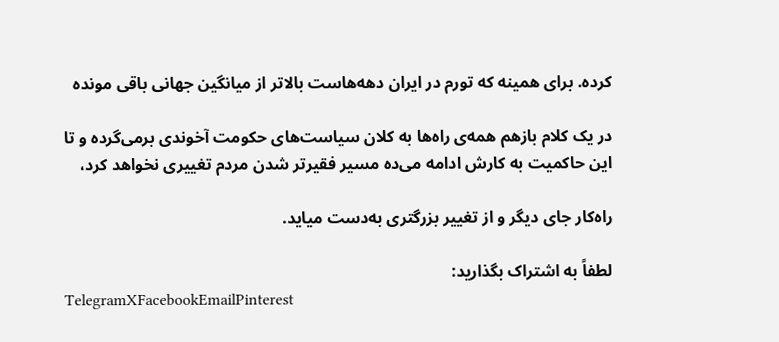کرده. برای همینه که تورم در ایران دهه‌هاست بالاتر از میانگین جهانی باقی مونده

در یک کلام بازهم همه‌ی راه‌ها به کلان‌ سیاست‌های حکومت آخوندی برمی‌گرده و تا این حاکمیت به کارش ادامه می‌ده مسیر فقیرتر شدن مردم تغییری نخواهد کرد،

راه‌کار جای دیگر و از تغییر بزرگتری به‌دست میاید.

لطفاً به اشتراک بگذارید:
TelegramXFacebookEmailPinterest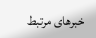خبرهای مرتبط